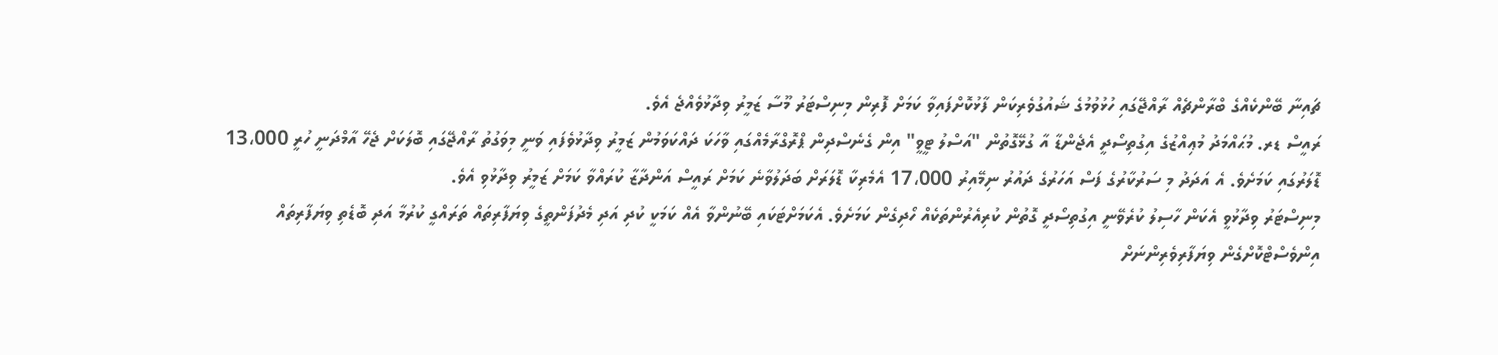ޗައިނާ ބޭންކެއްގެ ބްރާންޗެއް ރާއްޖޭގައި ހުޅުވުމުގެ ޝައުގުވެރިކަން ފާޅުކޮށްފައިވާ ކަމަށް ފޮރިން މިނިސްޓަރު މޫސާ ޒަމީރު ވިދާޅުވެއްޖެ އެވެ.
ރައީސް ޑރ. މުޙައްމަދު މުޢިއްޒުގެ އިގުތިސޯދީ އެޖެންޑާ އާ ގުޅޭގޮތުން "އަސްލު ޓީވީ" އިން ގެނެސްދިން ޕްރޮގްރާމެއްގައި ވާހަކަ ދައްކަވަމުން ޒަމީރު ވިދާޅުވެފައި ވަނީ މިވަގުތު ރާއްޖޭގައި ބޮލަކަށް ޖެހޭ އާމްދަނީ ހުރީ 13،000 ޑޮލަރުގައި ކަމަށެވެ. އެ އަދަދު މި ސަރުކާރުގެ ފަސް އަހަރުގެ ދައުރު ނިމޭއިރު 17،000 އެމެރިކާ ޑޮލަރަށް ބަދަލުވާނެ ކަމަށް ރައީސް އަންދާޒާ ކުރައްވާ ކަމަށް ޒަމީރު ވިދާޅުވި އެވެ.
މިނިސްޓަރު ވިދާޅުވީ އެކަން ހާސިލު ކުރެވޭނީ އިގުތިސޯދީ ގޮތުން ކުރިއެރުންތަކެއް ހޯދިގެން ކަމަށެވެ. އެކަމަށްޓަކައި ބޭނުންވާ އެއް ކަމަކީ ކުދި އަދި މެދުފަންތީގެ ވިޔަފާރިތައް ތަރައްގީ ކުރުމާ އަދި ބޮޑެތި ވިޔަފާރިތައް އިންވެސްޓްކޮށްގެން ވިޔަފާރިވެރިންނަށް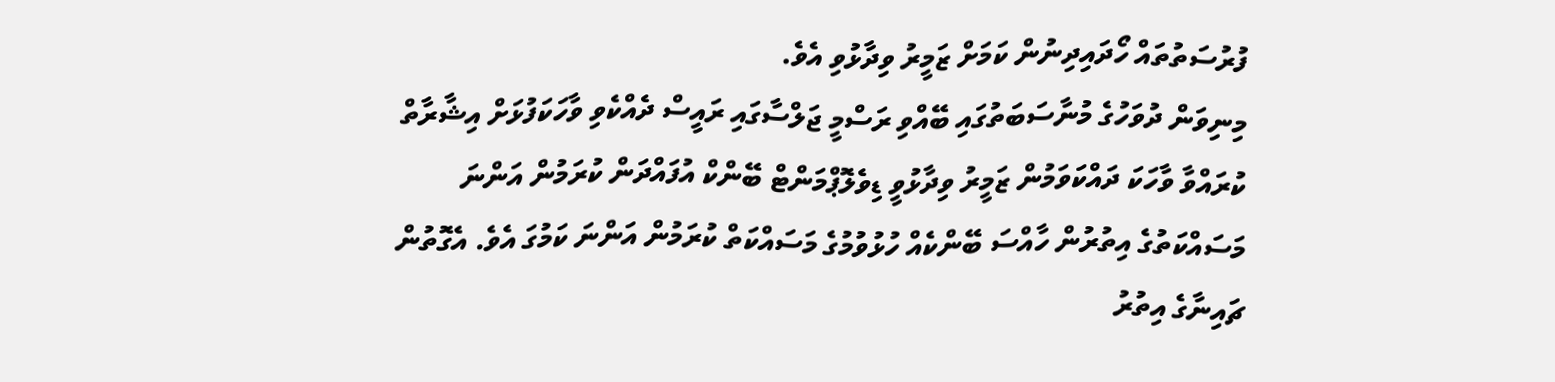ފުރުސަތުތައް ހޯދައިދިނުން ކަމަށް ޒަމީރު ވިދާޅުވި އެވެ.
މިނިވަން ދުވަހުގެ މުނާސަބަތުގައި ބޭއްވި ރަސްމީ ޖަލްސާގައި ރައީސް ދެއްކެވި ވާހަކަފުޅަށް އިޝާރާތް ކުރައްވާ ވާހަކަ ދައްކަވަމުން ޒަމީރު ވިދާޅުވީ ޑިވެލޮޕްމަންޓް ބޭންކް އުފައްދަން ކުރަމުން އަންނަ މަސައްކަތުގެ އިތުރުން ހާއްސަ ބޭންކެއް ހުޅުވުމުގެ މަސައްކަތް ކުރަމުން އަންނަ ކަމުގަ އެވެ. އެގޮތުން ޗައިނާގެ އިތުރު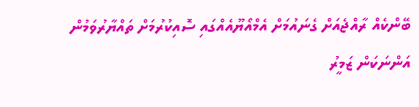ބޭންކެއް ރާއްޖެއަށް ގެނައުމަށް އެމްއޯޔޫއެއްގައި ސޮއިކުރުމަށް ތައްޔާރުވަމުން އަންނަކަން ޒަމީރު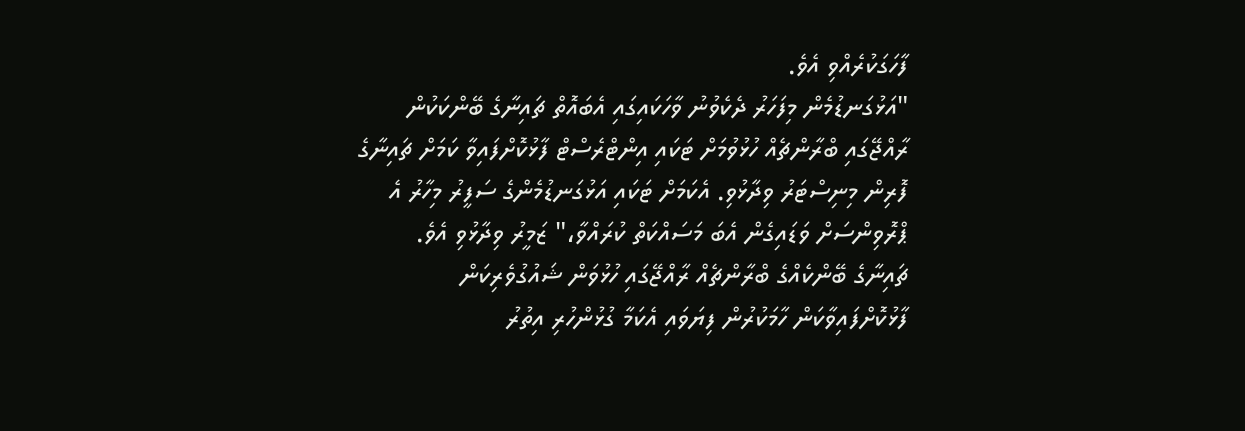ފާހަގަކުރެއްވި އެވެ.
"އަޅުގަނޑުމެން މިފަހަރު ދެކެވުނު ވާހަކައިގައި އެބައޮތް ޗައިނާގެ ބޭންކަކުން ރާއްޖޭގައި ބްރާންޗެއް ހުޅުވުމަށް ޓަކައި އިންޓްރެސްޓް ފާޅުކޮށްފައިވާ ކަމަށް ޗައިނާގެ ފޮރިން މިނިސްޓަރު ވިދާޅުވި. އެކަމަށް ޓަކައި އަޅުގަނޑުމެންގެ ސަފީރު މިހާރު އެ ޕްރޮވިންސަށް ވަޑައިގެން އެބަ މަސައްކަތް ކުރައްވާ،" ޒަމީރު ވިދާޅުވި އެވެ.
ޗައިނާގެ ބޭންކެއްގެ ބްރާންޗެއް ރާއްޖޭގައި ހުޅުވަން ޝައުގުވެރިކަން ފާޅުކޮށްފައިވާކަން ހާމަކުރުން ފިޔަވައި އެކަމާ ގުޅުންހުރި އިތުރު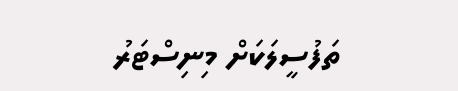ތަފުސީލަކަށް މިނިސްޓަރު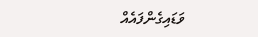ވަޑައިގެންފައެއް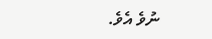ނުވެ އެވެ.